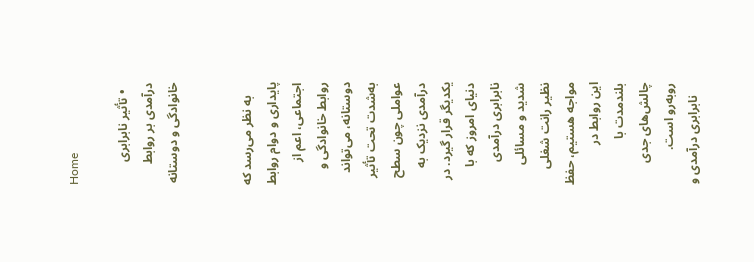Home

  • تأثیر نابرابری درآمدی بر روابط خانوادگی و دوستانه


    به نظر می‌رسد که پایداری و دوام روابط اجتماعی، اعم از روابط خانوادگی و دوستانه، می‌تواند به‌شدت تحت تأثیر عواملی چون سطح درآمدی نزدیک به یکدیگر قرار گیرد. در دنیای امروز که با نابرابری درآمدی شدید و مسائلی نظیر رانت شغلی مواجه هستیم، حفظ این روابط در بلندمدت با چالش‌های جدی روبه‌رو است.
    نابرابری درآمدی و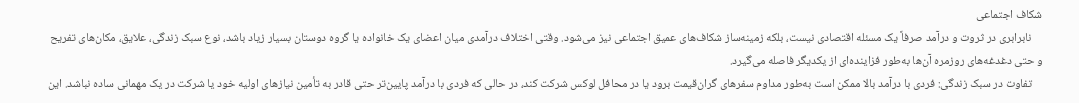شکاف اجتماعی
    نابرابری در ثروت و درآمد صرفاً یک مسئله اقتصادی نیست، بلکه زمینه‌ساز شکاف‌های عمیق اجتماعی نیز می‌شود. وقتی اختلاف درآمدی میان اعضای یک خانواده یا گروه دوستان بسیار زیاد باشد، نوع سبک زندگی، علایق، مکان‌های تفریح و حتی دغدغه‌های روزمره آن‌ها به‌طور فزاینده‌ای از یکدیگر فاصله می‌گیرد.
    تفاوت در سبک زندگی: فردی با درآمد بالا ممکن است به‌طور مداوم سفرهای گران‌قیمت برود یا در محافل لوکس شرکت کند، در حالی که فردی با درآمد پایین‌تر حتی قادر به تأمین نیازهای اولیه خود یا شرکت در یک مهمانی ساده نباشد. این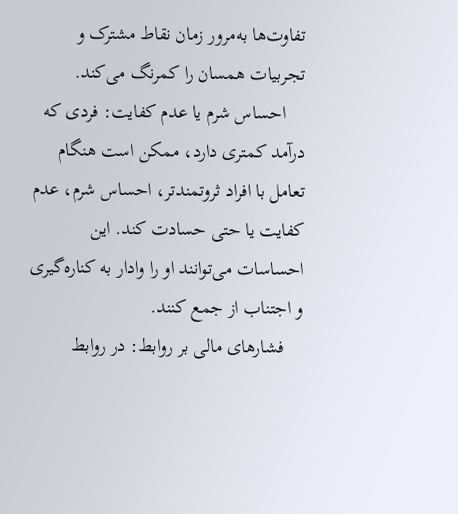تفاوت‌ها به‌مرور زمان نقاط مشترک و تجربیات همسان را کمرنگ می‌کند.
    احساس شرم یا عدم کفایت: فردی که درآمد کمتری دارد، ممکن است هنگام تعامل با افراد ثروتمندتر، احساس شرم، عدم کفایت یا حتی حسادت کند. این احساسات می‌توانند او را وادار به کناره‌گیری و اجتناب از جمع کنند.
    فشارهای مالی بر روابط: در روابط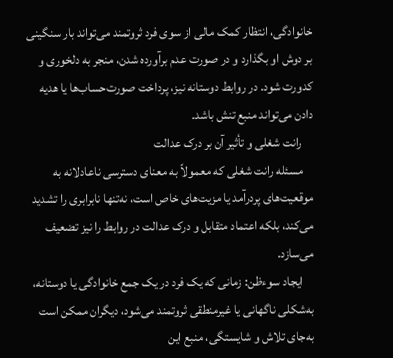خانوادگی، انتظار کمک مالی از سوی فرد ثروتمند می‌تواند بار سنگینی بر دوش او بگذارد و در صورت عدم برآورده شدن، منجر به دلخوری و کدورت شود. در روابط دوستانه نیز، پرداخت صورت‌حساب‌ها یا هدیه دادن می‌تواند منبع تنش باشد.
    رانت شغلی و تأثیر آن بر درک عدالت
    مسئله رانت شغلی که معمولاً به معنای دسترسی ناعادلانه به موقعیت‌های پردرآمد یا مزیت‌های خاص است، نه‌تنها نابرابری را تشدید می‌کند، بلکه اعتماد متقابل و درک عدالت در روابط را نیز تضعیف می‌سازد.
    ایجاد سوءظن: زمانی که یک فرد در یک جمع خانوادگی یا دوستانه، به‌شکلی ناگهانی یا غیرمنطقی ثروتمند می‌شود، دیگران ممکن است به‌جای تلاش و شایستگی، منبع این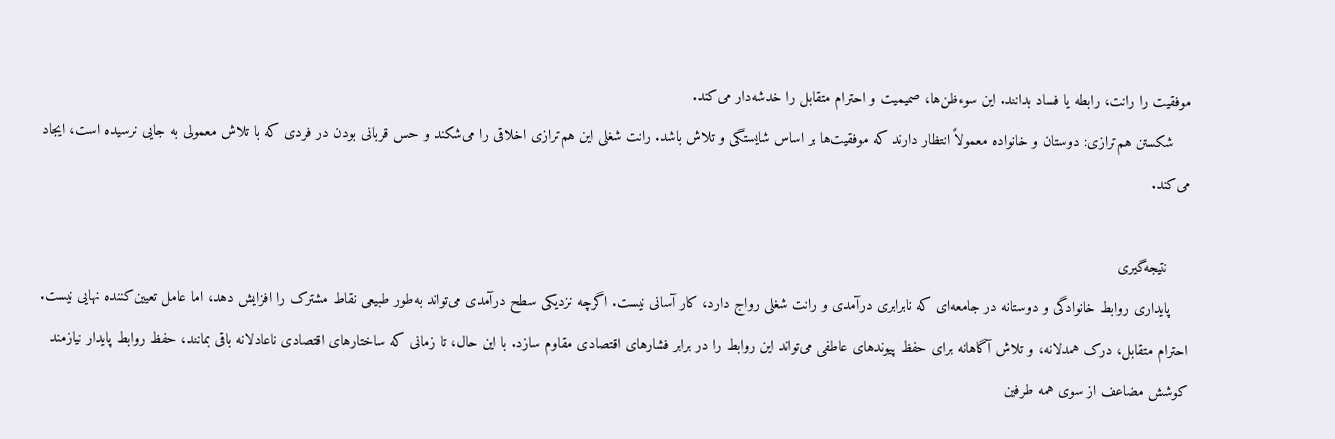موفقیت را رانت، رابطه یا فساد بدانند. این سوءظن‌ها، صمیمیت و احترام متقابل را خدشه‌دار می‌کند.
    شکستن هم‌ترازی: دوستان و خانواده معمولاً انتظار دارند که موفقیت‌ها بر اساس شایستگی و تلاش باشد. رانت شغلی این هم‌ترازی اخلاقی را می‌شکند و حس قربانی بودن در فردی که با تلاش معمولی به جایی نرسیده است، ایجاد می‌کند.

     نتیجه‌گیری
    پایداری روابط خانوادگی و دوستانه در جامعه‌ای که نابرابری درآمدی و رانت شغلی رواج دارد، کار آسانی نیست. اگرچه نزدیکی سطح درآمدی می‌تواند به‌طور طبیعی نقاط مشترک را افزایش دهد، اما عامل تعیین‌کننده نهایی نیست. احترام متقابل، درک همدلانه، و تلاش آگاهانه برای حفظ پیوندهای عاطفی می‌تواند این روابط را در برابر فشارهای اقتصادی مقاوم سازد. با این حال، تا زمانی که ساختارهای اقتصادی ناعادلانه باقی بمانند، حفظ روابط پایدار نیازمند کوشش مضاعف از سوی همه طرفین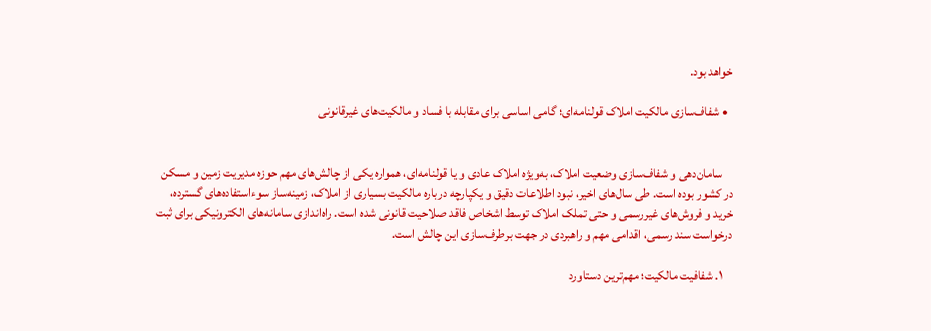خواهد بود.

  • شفاف‌سازی مالکیت املاک قولنامه‌ای؛ گامی اساسی برای مقابله با فساد و مالکیت‌های غیرقانونی


    سامان‌دهی و شفاف‌سازی وضعیت املاک، به‌ویژه املاک عادی و یا قولنامه‌ای، همواره یکی از چالش‌های مهم حوزه مدیریت زمین و مسکن در کشور بوده است. طی سال‌های اخیر، نبود اطلاعات دقیق و یکپارچه درباره مالکیت بسیاری از املاک، زمینه‌ساز سوءاستفاده‌های گسترده، خرید و فروش‌های غیررسمی و حتی تملک املاک توسط اشخاص فاقد صلاحیت قانونی شده است. راه‌اندازی سامانه‌های الکترونیکی برای ثبت درخواست سند رسمی، اقدامی مهم و راهبردی در جهت برطرف‌سازی این چالش است.

    ۱. شفافیت مالکیت؛ مهم‌ترین دستاورد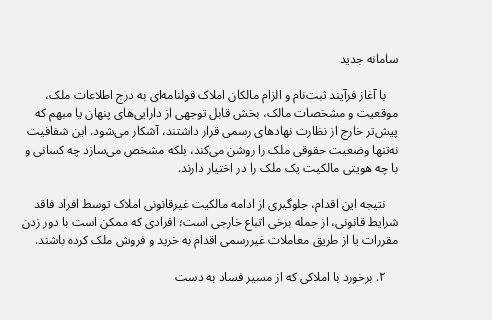سامانه جدید

    با آغاز فرآیند ثبت‌نام و الزام مالکان املاک قولنامه‌ای به درج اطلاعات ملک، موقعیت و مشخصات مالک، بخش قابل توجهی از دارایی‌های پنهان یا مبهم که پیش‌تر خارج از نظارت نهادهای رسمی قرار داشتند، آشکار می‌شود. این شفافیت نه‌تنها وضعیت حقوقی ملک را روشن می‌کند، بلکه مشخص می‌سازد چه کسانی و با چه هویتی مالکیت یک ملک را در اختیار دارند.

    نتیجه این اقدام، جلوگیری از ادامه مالکیت غیرقانونی املاک توسط افراد فاقد شرایط قانونی، از جمله برخی اتباع خارجی است؛ افرادی که ممکن است با دور زدن مقررات یا از طریق معاملات غیررسمی اقدام به خرید و فروش ملک کرده باشند.

    ۲. برخورد با املاکی که از مسیر فساد به دست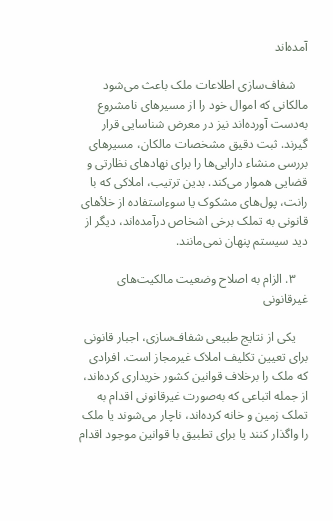آمده‌اند

    شفاف‌سازی اطلاعات ملک باعث می‌شود مالکانی که اموال خود را از مسیرهای نامشروع به‌دست آورده‌اند نیز در معرض شناسایی قرار گیرند. ثبت دقیق مشخصات مالکان، مسیرهای بررسی منشاء دارایی‌ها را برای نهادهای نظارتی و قضایی هموار می‌کند. بدین ترتیب، املاکی که با رانت، پول‌های مشکوک یا سوءاستفاده از خلأهای قانونی به تملک برخی اشخاص درآمده‌اند، دیگر از دید سیستم پنهان نمی‌مانند.

    ۳. الزام به اصلاح وضعیت مالکیت‌های غیرقانونی

    یکی از نتایج طبیعی شفاف‌سازی، اجبار قانونی برای تعیین تکلیف املاک غیرمجاز است. افرادی که ملک را برخلاف قوانین کشور خریداری کرده‌اند، از جمله اتباعی که به‌صورت غیرقانونی اقدام به تملک زمین و خانه کرده‌اند، ناچار می‌شوند یا ملک را واگذار کنند یا برای تطبیق با قوانین موجود اقدام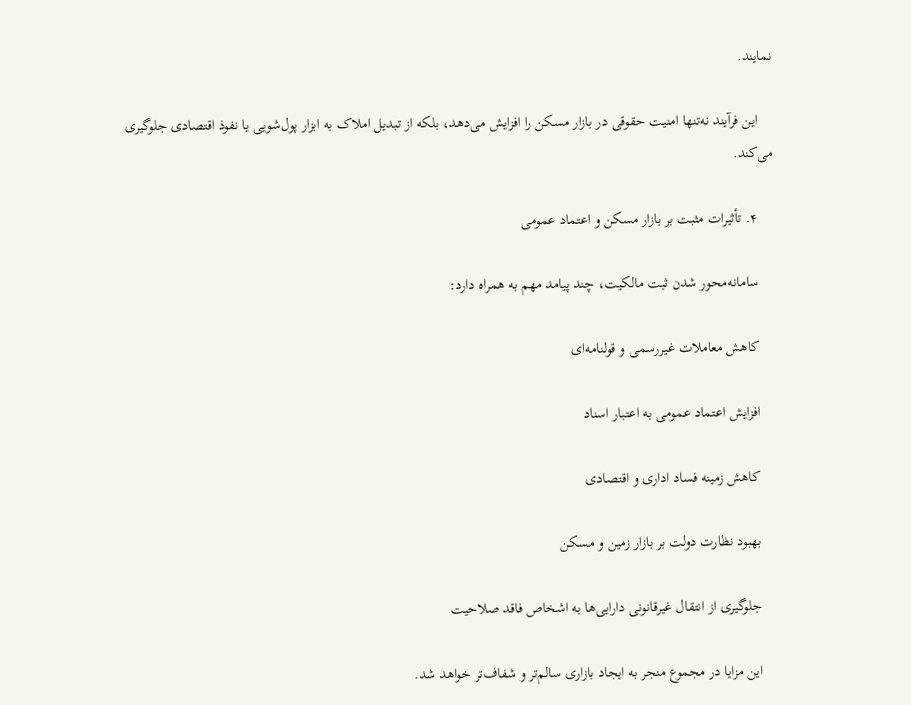نمایند.

    این فرآیند نه‌تنها امنیت حقوقی در بازار مسکن را افزایش می‌دهد، بلکه از تبدیل املاک به ابزار پول‌شویی یا نفوذ اقتصادی جلوگیری می‌کند.

    ۴. تأثیرات مثبت بر بازار مسکن و اعتماد عمومی

    سامانه‌محور شدن ثبت مالکیت، چند پیامد مهم به همراه دارد:

    کاهش معاملات غیررسمی و قولنامه‌ای

    افزایش اعتماد عمومی به اعتبار اسناد

    کاهش زمینه فساد اداری و اقتصادی

    بهبود نظارت دولت بر بازار زمین و مسکن

    جلوگیری از انتقال غیرقانونی دارایی‌ها به اشخاص فاقد صلاحیت

    این مزایا در مجموع منجر به ایجاد بازاری سالم‌تر و شفاف‌تر خواهد شد.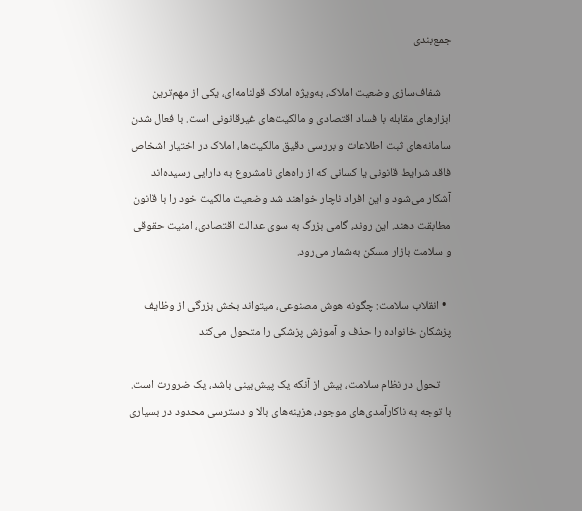جمع‌بندی

    شفاف‌سازی وضعیت املاک، به‌ویژه املاک قولنامه‌ای، یکی از مهم‌ترین ابزارهای مقابله با فساد اقتصادی و مالکیت‌های غیرقانونی است. با فعال شدن سامانه‌های ثبت اطلاعات و بررسی دقیق مالکیت‌ها، املاک در اختیار اشخاص فاقد شرایط قانونی یا کسانی که از راه‌های نامشروع به دارایی رسیده‌اند آشکار می‌شود و این افراد ناچار خواهند شد وضعیت مالکیت خود را با قانون مطابقت دهند. این روند، گامی بزرگ به سوی عدالت اقتصادی، امنیت حقوقی و سلامت بازار مسکن به‌شمار می‌رود.

  • انقلاب سلامت: چگونه هوش مصنوعی، میتواند بخش بزرگی از وظایف پزشکان خانواده را حذف و آموزش پزشکی را متحول می‌کند

    تحول در نظام سلامت، بیش از آنکه یک پیش‌بینی باشد، یک ضرورت است. با توجه به ناکارآمدی‌های موجود، هزینه‌های بالا و دسترسی محدود در بسیاری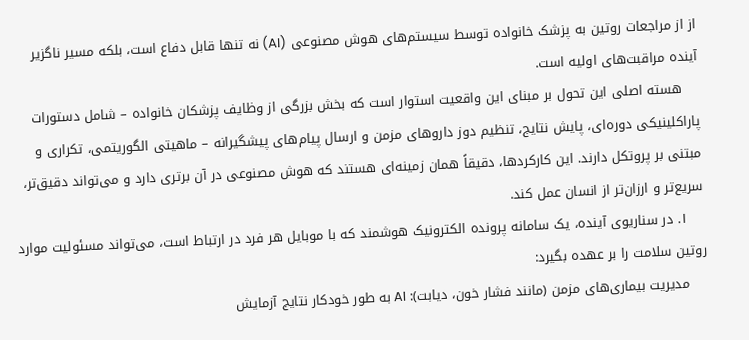از از مراجعات روتین به پزشک خانواده توسط سیستم‌های هوش مصنوعی (AI) نه تنها قابل دفاع است، بلکه مسیر ناگزیر آینده مراقبت‌های اولیه است.
    هسته اصلی این تحول بر مبنای این واقعیت استوار است که بخش بزرگی از وظایف پزشکان خانواده – شامل دستورات پاراکلینیکی دوره‌ای، پایش نتایج، تنظیم دوز داروهای مزمن و ارسال پیام‌های پیشگیرانه – ماهیتی الگوریتمی، تکراری و مبتنی بر پروتکل دارند. این کارکردها، دقیقاً همان زمینه‌ای هستند که هوش مصنوعی در آن برتری دارد و می‌تواند دقیق‌تر، سریع‌تر و ارزان‌تر از انسان عمل کند.
    ۱. در سناریوی آینده، یک سامانه پرونده الکترونیک هوشمند که با موبایل هر فرد در ارتباط است، می‌تواند مسئولیت موارد روتین سلامت را بر عهده بگیرد:
    مدیریت بیماری‌های مزمن (مانند فشار خون، دیابت): AI به طور خودکار نتایج آزمایش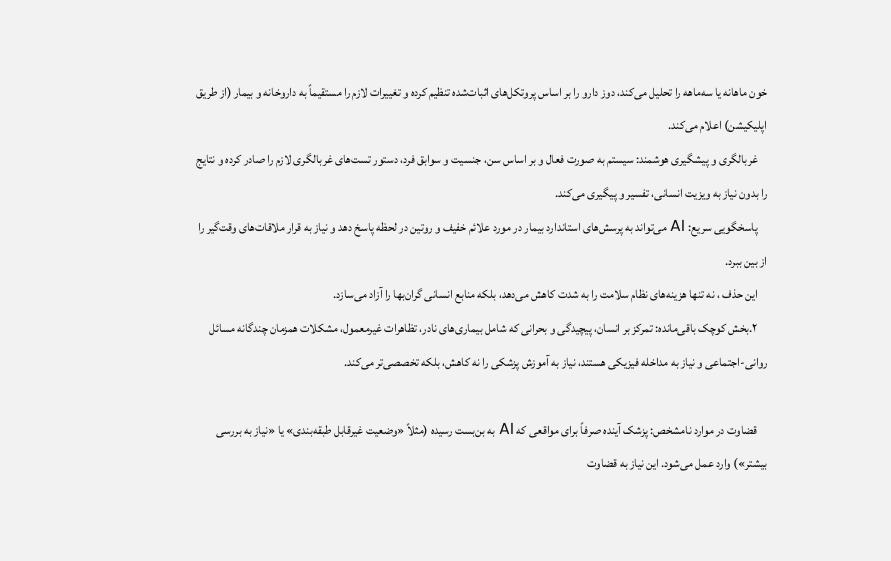خون ماهانه یا سه‌ماهه را تحلیل می‌کند، دوز دارو را بر اساس پروتکل‌های اثبات‌شده تنظیم کرده و تغییرات لازم را مستقیماً به داروخانه و بیمار (از طریق اپلیکیشن) اعلام می‌کند.
    غربالگری و پیشگیری هوشمند: سیستم به صورت فعال و بر اساس سن، جنسیت و سوابق فرد، دستور تست‌های غربالگری لازم را صادر کرده و نتایج را بدون نیاز به ویزیت انسانی، تفسیر و پیگیری می‌کند.
    پاسخگویی سریع: AI می‌تواند به پرسش‌های استاندارد بیمار در مورد علائم خفیف و روتین در لحظه پاسخ دهد و نیاز به قرار ملاقات‌های وقت‌گیر را از بین ببرد.
    این حذف ، نه تنها هزینه‌های نظام سلامت را به شدت کاهش می‌دهد، بلکه منابع انسانی گران‌بها را آزاد می‌سازد.
    ۲.بخش کوچک باقی‌مانده: تمرکز بر انسان، پیچیدگی و بحرانی که شامل بیماری‌های نادر، تظاهرات غیرمعمول، مشکلات همزمان چندگانه مسائل روانی-اجتماعی و نیاز به مداخله فیزیکی هستند، نیاز به آموزش پزشکی را نه کاهش، بلکه تخصصی‌تر می‌کند.

    قضاوت در موارد نامشخص: پزشک آینده صرفاً برای مواقعی که AI به بن‌بست رسیده (مثلاً «وضعیت غیرقابل طبقه‌بندی» یا «نیاز به بررسی بیشتر») وارد عمل می‌شود. این نیاز به قضاوت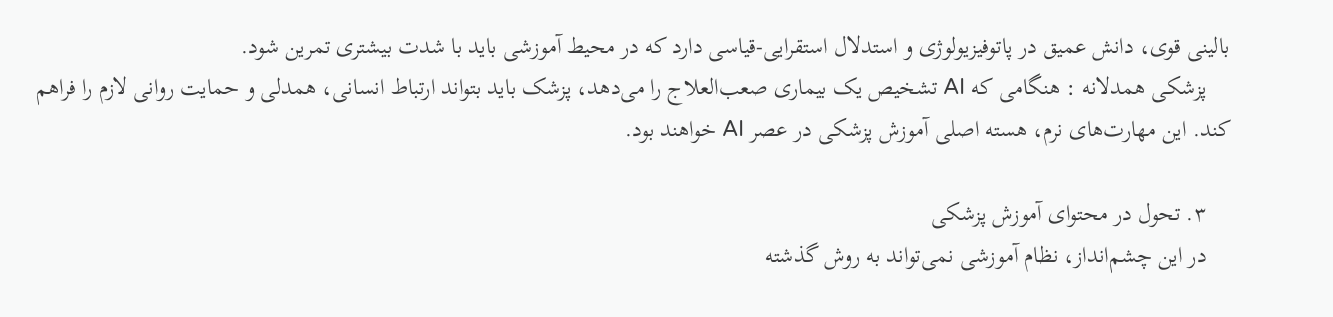بالینی قوی، دانش عمیق در پاتوفیزیولوژی و استدلال استقرایی-قیاسی دارد که در محیط آموزشی باید با شدت بیشتری تمرین شود.
    پزشکی همدلانه : هنگامی که AI تشخیص یک بیماری صعب‌العلاج را می‌دهد، پزشک باید بتواند ارتباط انسانی، همدلی و حمایت روانی لازم را فراهم کند. این مهارت‌های نرم، هسته اصلی آموزش پزشکی در عصر AI خواهند بود.

    ۳. تحول در محتوای آموزش پزشکی
    در این چشم‌انداز، نظام آموزشی نمی‌تواند به روش گذشته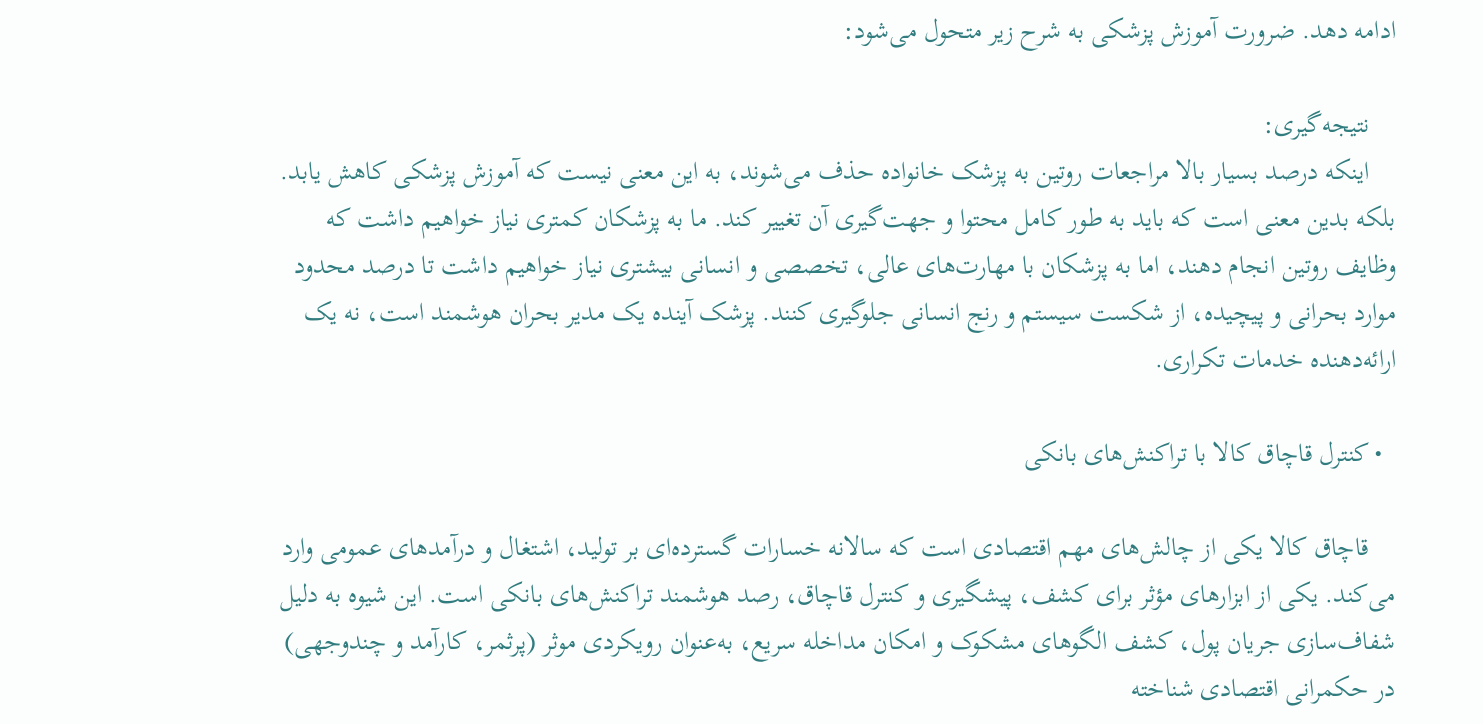ادامه دهد. ضرورت آموزش پزشکی به شرح زیر متحول می‌شود:

    نتیجه‌گیری:
    اینکه درصد بسیار بالا مراجعات روتین به پزشک خانواده حذف می‌شوند، به این معنی نیست که آموزش پزشکی کاهش یابد. بلکه بدین معنی است که باید به طور کامل محتوا و جهت‌گیری آن تغییر کند. ما به پزشکان کمتری نیاز خواهیم داشت که وظایف روتین انجام دهند، اما به پزشکان با مهارت‌های عالی، تخصصی و انسانی بیشتری نیاز خواهیم داشت تا درصد محدود موارد بحرانی و پیچیده، از شکست سیستم و رنج انسانی جلوگیری کنند. پزشک آینده یک مدیر بحران هوشمند است، نه یک ارائه‌دهنده خدمات تکراری.

  • کنترل قاچاق کالا با تراکنش‌های بانکی

    قاچاق کالا یکی از چالش‌های مهم اقتصادی است که سالانه خسارات گسترده‌ای بر تولید، اشتغال و درآمدهای عمومی وارد می‌کند. یکی از ابزارهای مؤثر برای کشف، پیشگیری و کنترل قاچاق، رصد هوشمند تراکنش‌های بانکی است. این شیوه به دلیل شفاف‌سازی جریان پول، کشف الگوهای مشکوک و امکان مداخله سریع، به‌عنوان رویکردی موثر (پرثمر، کارآمد و چندوجهی) در حکمرانی اقتصادی شناخته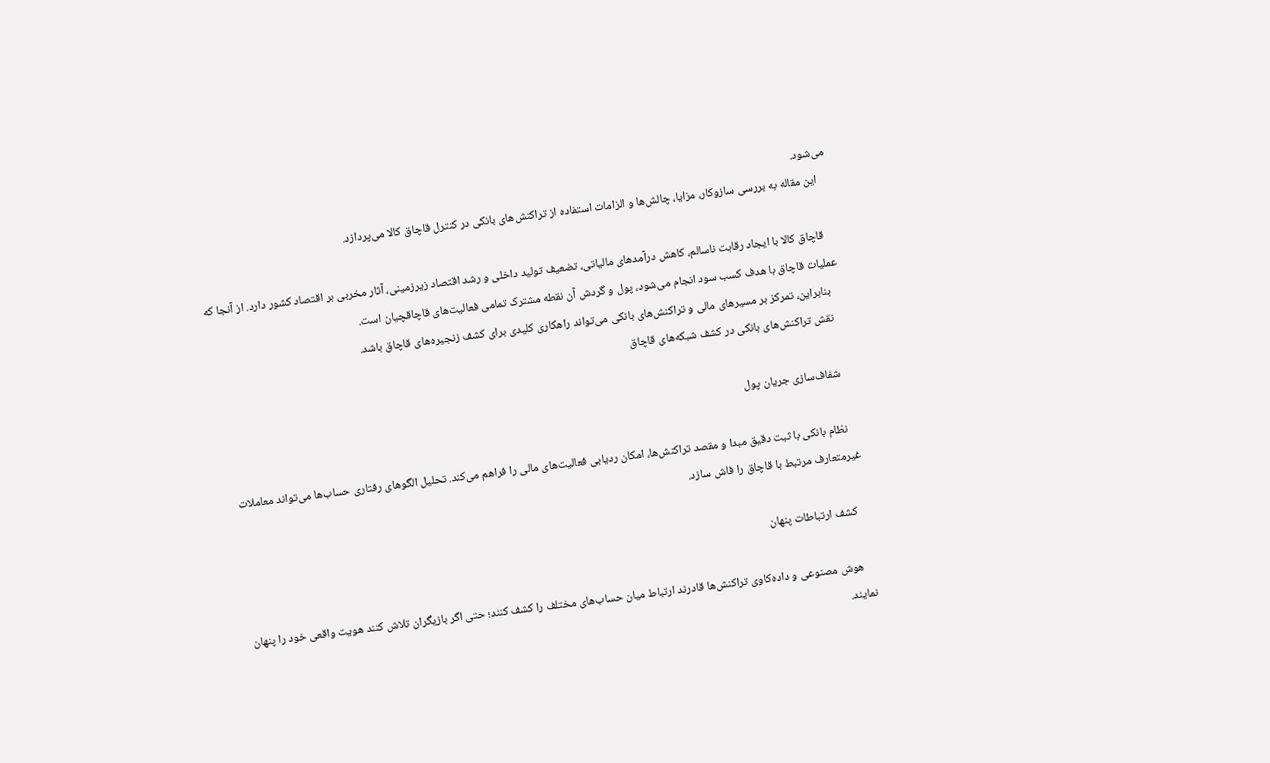می‌شود.
    این مقاله به بررسی سازوکار، مزایا، چالش‌ها و الزامات استفاده از تراکنش‌های بانکی در کنترل قاچاق کالا می‌پردازد.

    قاچاق کالا با ایجاد رقابت ناسالم، کاهش درآمدهای مالیاتی، تضعیف تولید داخلی و رشد اقتصاد زیرزمینی، آثار مخربی بر اقتصاد کشور دارد. از آنجا که عملیات قاچاق با هدف کسب سود انجام می‌شود، پول و گردش آن نقطه مشترک تمامی فعالیت‌های قاچاقچیان است.
    بنابراین، تمرکز بر مسیرهای مالی و تراکنش‌های بانکی می‌تواند راهکاری کلیدی برای کشف زنجیره‌های قاچاق باشد.
    نقش تراکنش‌های بانکی در کشف شبکه‌های قاچاق

    شفاف‌سازی جریان پول

    نظام بانکی با ثبت دقیق مبدا و مقصد تراکنش‌ها، امکان ردیابی فعالیت‌های مالی را فراهم می‌کند. تحلیل الگوهای رفتاری حساب‌ها می‌تواند معاملات غیرمتعارف مرتبط با قاچاق را فاش سازد.

    کشف ارتباطات پنهان

    هوش مصنوعی و داده‌کاوی تراکنش‌ها قادرند ارتباط میان حساب‌های مختلف را کشف کنند؛ حتی اگر بازیگران تلاش کنند هویت واقعی خود را پنهان نمایند.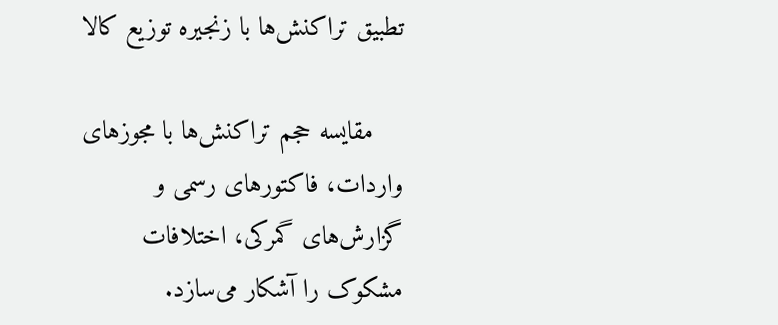تطبیق تراکنش‌ها با زنجیره توزیع کالا

    مقایسه حجم تراکنش‌ها با مجوزهای واردات، فاکتورهای رسمی و گزارش‌های گمرکی، اختلافات مشکوک را آشکار می‌سازد.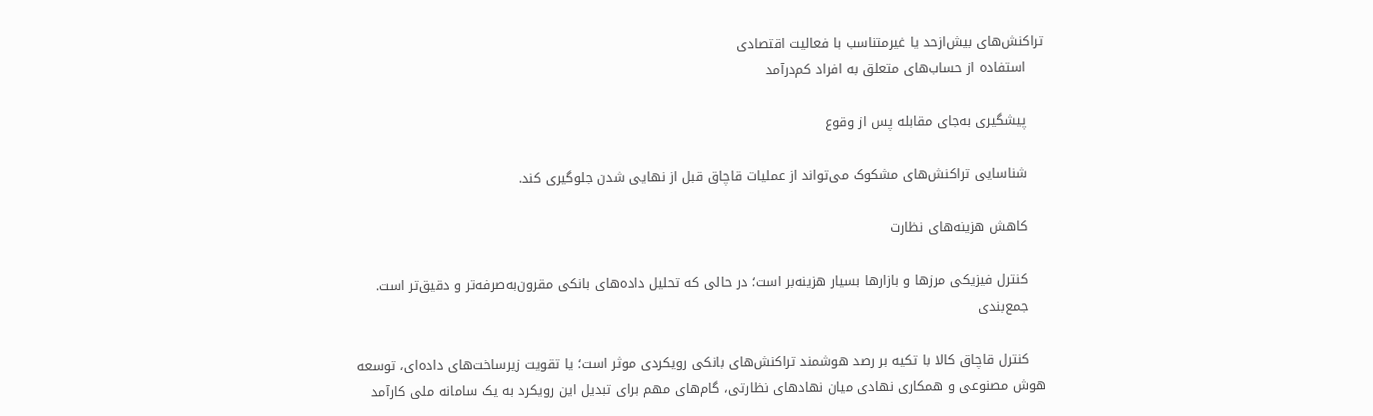تراکنش‌های بیش‌ازحد یا غیرمتناسب با فعالیت اقتصادی
    استفاده از حساب‌های متعلق به افراد کم‌درآمد

    پیشگیری به‌جای مقابله پس از وقوع

    شناسایی تراکنش‌های مشکوک می‌تواند از عملیات قاچاق قبل از نهایی شدن جلوگیری کند.

    کاهش هزینه‌های نظارت

    کنترل فیزیکی مرزها و بازارها بسیار هزینه‌بر است؛ در حالی که تحلیل داده‌های بانکی مقرون‌به‌صرفه‌تر و دقیق‌تر است.
    جمع‌بندی

    کنترل قاچاق کالا با تکیه بر رصد هوشمند تراکنش‌های بانکی رویکردی موثر است؛ یا تقویت زیرساخت‌های داده‌ای، توسعه هوش مصنوعی و همکاری نهادی میان نهادهای نظارتی، گام‌های مهم برای تبدیل این رویکرد به یک سامانه ملی کارآمد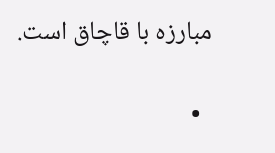مبارزه با قاچاق است.

  •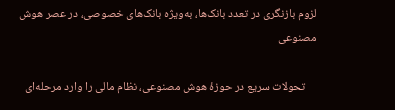لزوم بازنگری در تعدد بانک‌ها، به‌ویژه بانک‌های خصوصی، در عصر هوش مصنوعی

    تحولات سریع در حوزهٔ هوش مصنوعی، نظام مالی را وارد مرحله‌ای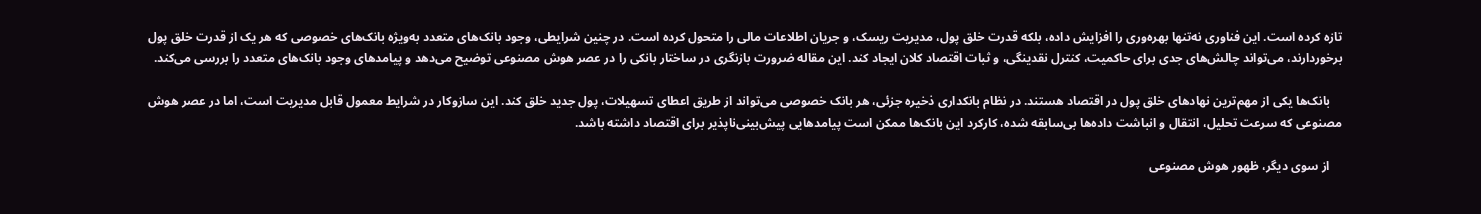تازه کرده است. این فناوری نه‌تنها بهره‌وری را افزایش داده، بلکه قدرت خلق پول، مدیریت ریسک، و جریان اطلاعات مالی را متحول کرده است. در چنین شرایطی، وجود بانک‌های متعدد به‌ویژه بانک‌های خصوصی که هر یک از قدرت خلق پول برخوردارند، می‌تواند چالش‌های جدی برای حاکمیت، کنترل نقدینگی، و ثبات اقتصاد کلان ایجاد کند. این مقاله ضرورت بازنگری در ساختار بانکی را در عصر هوش مصنوعی توضیح می‌دهد و پیامدهای وجود بانک‌های متعدد را بررسی می‌کند.

    بانک‌ها یکی از مهم‌ترین نهادهای خلق پول در اقتصاد هستند. در نظام بانکداری ذخیره جزئی، هر بانک خصوصی می‌تواند از طریق اعطای تسهیلات، پول جدید خلق کند. این سازوکار در شرایط معمول قابل مدیریت است، اما در عصر هوش مصنوعی که سرعت تحلیل، انتقال و انباشت داده‌ها بی‌سابقه شده، کارکرد این بانک‌ها ممکن است پیامدهایی پیش‌بینی‌ناپذیر برای اقتصاد داشته باشد.

    از سوی دیگر، ظهور هوش مصنوعی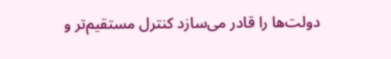دولت‌ها را قادر می‌سازد کنترل مستقیم‌تر و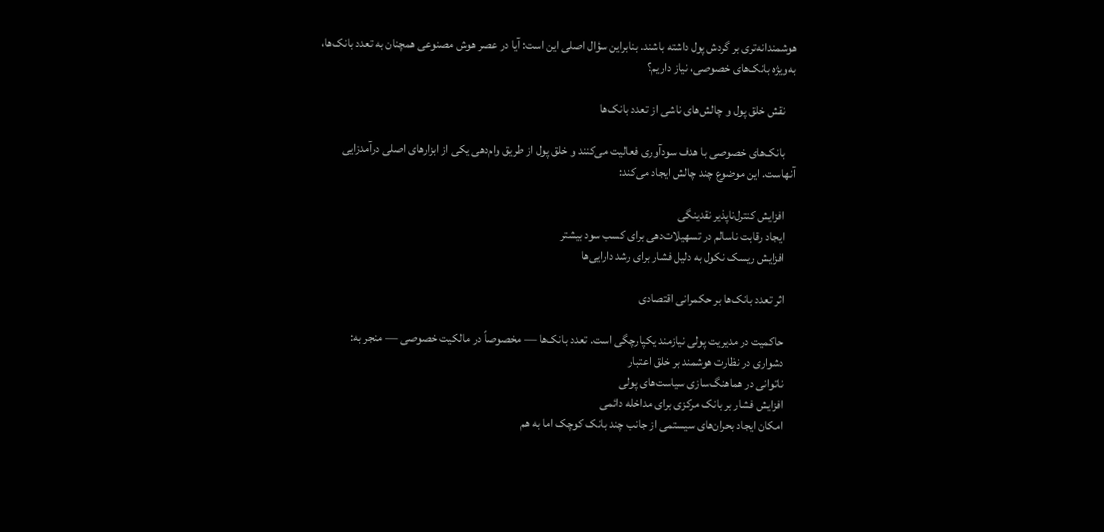هوشمندانه‌تری بر گردش پول داشته باشند. بنابراین سؤال اصلی این است: آیا در عصر هوش مصنوعی همچنان به تعدد بانک‌ها، به‌ویژه بانک‌های خصوصی، نیاز داریم؟

    نقش خلق پول و چالش‌های ناشی از تعدد بانک‌ها

    بانک‌های خصوصی با هدف سودآوری فعالیت می‌کنند و خلق پول از طریق وام‌دهی یکی از ابزارهای اصلی درآمدزایی آنهاست. این موضوع چند چالش ایجاد می‌کند:

    افزایش کنترل‌ناپذیر نقدینگی
    ایجاد رقابت ناسالم در تسهیلات‌دهی برای کسب سود بیشتر
    افزایش ریسک نکول به دلیل فشار برای رشد دارایی‌ها

    اثر تعدد بانک‌ها بر حکمرانی اقتصادی

    حاکمیت در مدیریت پولی نیازمند یکپارچگی است. تعدد بانک‌ها — مخصوصاً در مالکیت خصوصی — منجر به:
    دشواری در نظارت هوشمند بر خلق اعتبار
    ناتوانی در هماهنگ‌سازی سیاست‌های پولی
    افزایش فشار بر بانک مرکزی برای مداخله دائمی
    امکان ایجاد بحران‌های سیستمی از جانب چند بانک کوچک اما به‌ هم‌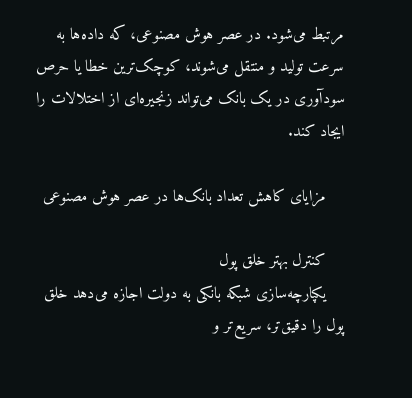مرتبط می‌شود. در عصر هوش مصنوعی، که داده‌ها به سرعت تولید و منتقل می‌شوند، کوچک‌ترین خطا یا حرص سودآوری در یک بانک می‌تواند زنجیره‌ای از اختلالات را ایجاد کند.

    مزایای کاهش تعداد بانک‌ها در عصر هوش مصنوعی

    کنترل بهتر خلق پول
    یکپارچه‌سازی شبکه بانکی به دولت اجازه می‌دهد خلق پول را دقیق‌تر، سریع‌تر و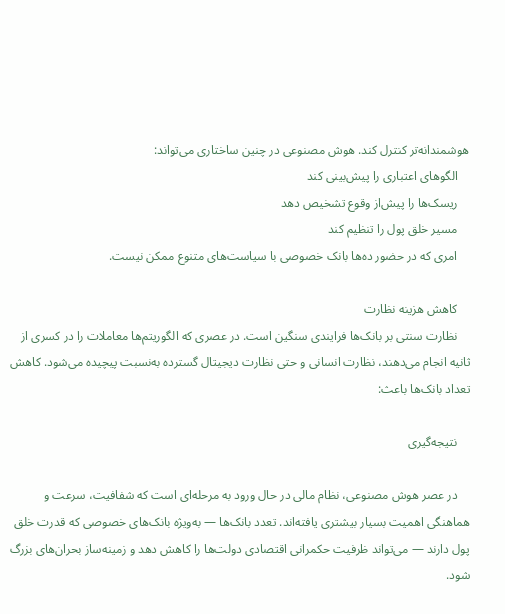هوشمندانه‌تر کنترل کند. هوش مصنوعی در چنین ساختاری می‌تواند:
    الگوهای اعتباری را پیش‌بینی کند
    ریسک‌ها را پیش‌از وقوع تشخیص دهد
    مسیر خلق پول را تنظیم کند
    امری که در حضور ده‌ها بانک خصوصی با سیاست‌های متنوع ممکن نیست.

    کاهش هزینه نظارت
    نظارت سنتی بر بانک‌ها فرایندی سنگین است. در عصری که الگوریتم‌ها معاملات را در کسری از ثانیه انجام می‌دهند، نظارت انسانی و حتی نظارت دیجیتال گسترده به‌نسبت پیچیده می‌شود. کاهش تعداد بانک‌ها باعث:

    نتیجه‌گیری

    در عصر هوش مصنوعی، نظام مالی در حال ورود به مرحله‌ای است که شفافیت، سرعت و هماهنگی اهمیت بسیار بیشتری یافته‌اند. تعدد بانک‌ها — به‌ویژه بانک‌های خصوصی که قدرت خلق پول دارند — می‌تواند ظرفیت حکمرانی اقتصادی دولت‌ها را کاهش دهد و زمینه‌ساز بحران‌های بزرگ شود.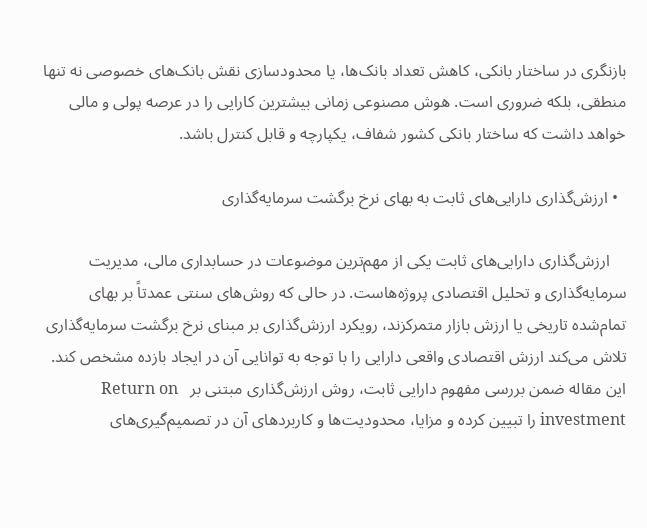بازنگری در ساختار بانکی، کاهش تعداد بانک‌ها، یا محدودسازی نقش بانک‌های خصوصی نه تنها منطقی، بلکه ضروری است. هوش مصنوعی زمانی بیشترین کارایی را در عرصه پولی و مالی خواهد داشت که ساختار بانکی کشور شفاف، یکپارچه و قابل کنترل باشد.

  • ارزش‌گذاری دارایی‌های ثابت به بهای نرخ برگشت سرمایه‌گذاری

    ارزش‌گذاری دارایی‌های ثابت یکی از مهم‌ترین موضوعات در حسابداری مالی، مدیریت سرمایه‌گذاری و تحلیل اقتصادی پروژه‌هاست. در حالی که روش‌های سنتی عمدتاً بر بهای تمام‌شده تاریخی یا ارزش بازار متمرکزند، رویکرد ارزش‌گذاری بر مبنای نرخ برگشت سرمایه‌گذاری تلاش می‌کند ارزش اقتصادی واقعی دارایی را با توجه به توانایی آن در ایجاد بازده مشخص کند. این مقاله ضمن بررسی مفهوم دارایی ثابت، روش ارزش‌گذاری مبتنی بر   Return on investment را تبیین کرده و مزایا، محدودیت‌ها و کاربردهای آن در تصمیم‌گیری‌های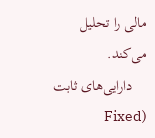مالی را تحلیل می‌کند.
    دارایی‌های ثابت (Fixed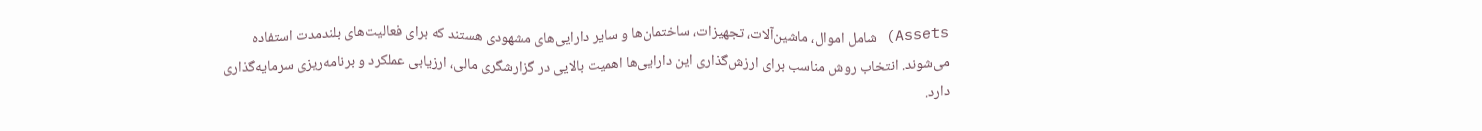Assets) شامل اموال، ماشین‌آلات، تجهیزات، ساختمان‌ها و سایر دارایی‌های مشهودی هستند که برای فعالیت‌های بلندمدت استفاده می‌شوند. انتخاب روش مناسب برای ارزش‌گذاری این دارایی‌ها اهمیت بالایی در گزارشگری مالی، ارزیابی عملکرد و برنامه‌ریزی سرمایه‌گذاری دارد.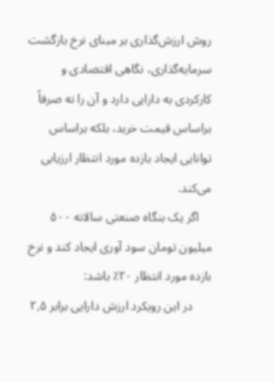روش ارزش‌گذاری بر مبنای نرخ بازگشت سرمایه‌گذاری، نگاهی اقتصادی و کارکردی به دارایی دارد و آن را نه صرفاً براساس قیمت خرید، بلکه براساس توانایی ایجاد بازده مورد انتظار ارزیابی می‌کند.
    اگر یک بنگاه صنعتی سالانه ۵۰۰ میلیون تومان سود آوری ایجاد کند و نرخ بازده مورد انتظار ۲۰٪ باشد:
      در این رویکرد ارزش دارایی برابر ۲٫۵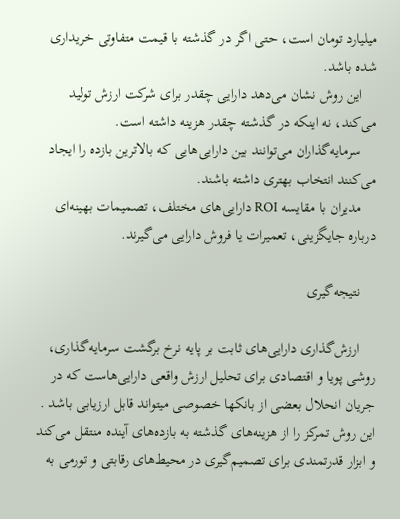میلیارد تومان است، حتی اگر در گذشته با قیمت متفاوتی خریداری شده باشد.
    این روش نشان می‌دهد دارایی چقدر برای شرکت ارزش تولید می‌کند، نه اینکه در گذشته چقدر هزینه داشته است.
    سرمایه‌گذاران می‌توانند بین دارایی‌هایی که بالاترین بازده را ایجاد می‌کنند انتخاب بهتری داشته باشند.
    مدیران با مقایسه ROI دارایی‌های مختلف، تصمیمات بهینه‌ای درباره جایگزینی، تعمیرات یا فروش دارایی می‌گیرند.

    نتیجه‌گیری

    ارزش‌گذاری دارایی‌های ثابت بر پایه نرخ برگشت سرمایه‌گذاری، روشی پویا و اقتصادی برای تحلیل ارزش واقعی دارایی‌هاست که در جریان انحلال بعضی از بانکها خصوصی میتواند قابل ارزیابی باشد . این روش تمرکز را از هزینه‌های گذشته به بازده‌های آینده منتقل می‌کند و ابزار قدرتمندی برای تصمیم‌گیری در محیط‌های رقابتی و تورمی به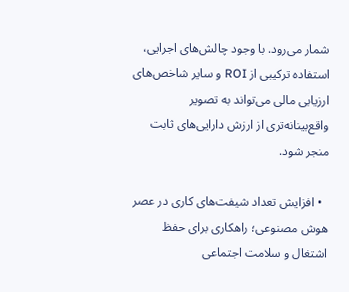شمار می‌رود. با وجود چالش‌های اجرایی، استفاده ترکیبی از ROI و سایر شاخص‌های ارزیابی مالی می‌تواند به تصویر واقع‌بینانه‌تری از ارزش دارایی‌های ثابت منجر شود.

  • افزایش تعداد شیفت‌های کاری در عصر هوش مصنوعی؛ راهکاری برای حفظ اشتغال و سلامت اجتماعی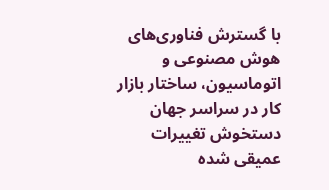با گسترش فناوری‌های هوش مصنوعی و اتوماسیون، ساختار بازار کار در سراسر جهان دستخوش تغییرات عمیقی شده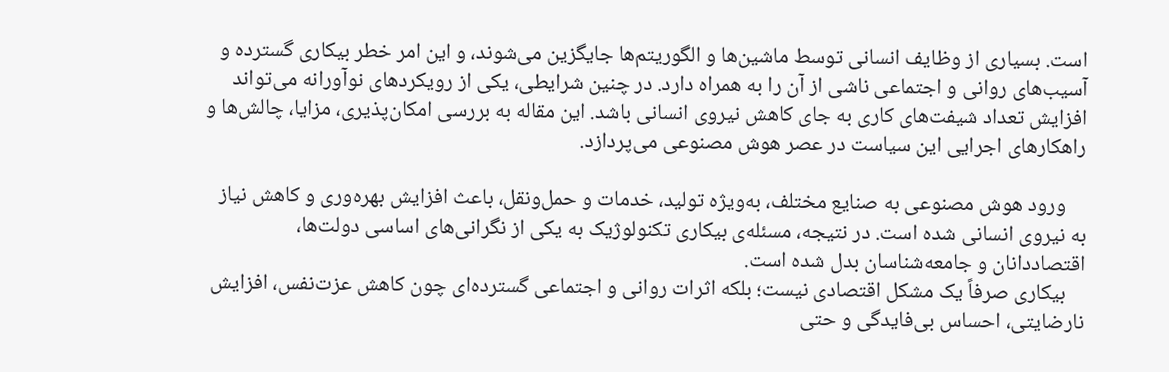است. بسیاری از وظایف انسانی توسط ماشین‌ها و الگوریتم‌ها جایگزین می‌شوند، و این امر خطر بیکاری گسترده و آسیب‌های روانی و اجتماعی ناشی از آن را به همراه دارد. در چنین شرایطی، یکی از رویکردهای نوآورانه می‌تواند افزایش تعداد شیفت‌های کاری به جای کاهش نیروی انسانی باشد. این مقاله به بررسی امکان‌پذیری، مزایا، چالش‌ها و راهکارهای اجرایی این سیاست در عصر هوش مصنوعی می‌پردازد.

    ورود هوش مصنوعی به صنایع مختلف، به‌ویژه تولید، خدمات و حمل‌ونقل، باعث افزایش بهره‌وری و کاهش نیاز به نیروی انسانی شده است. در نتیجه، مسئله‌ی بیکاری تکنولوژیک به یکی از نگرانی‌های اساسی دولت‌ها، اقتصاددانان و جامعه‌شناسان بدل شده است.
    بیکاری صرفاً یک مشکل اقتصادی نیست؛ بلکه اثرات روانی و اجتماعی گسترده‌ای چون کاهش عزت‌نفس، افزایش نارضایتی، احساس بی‌فایدگی و حتی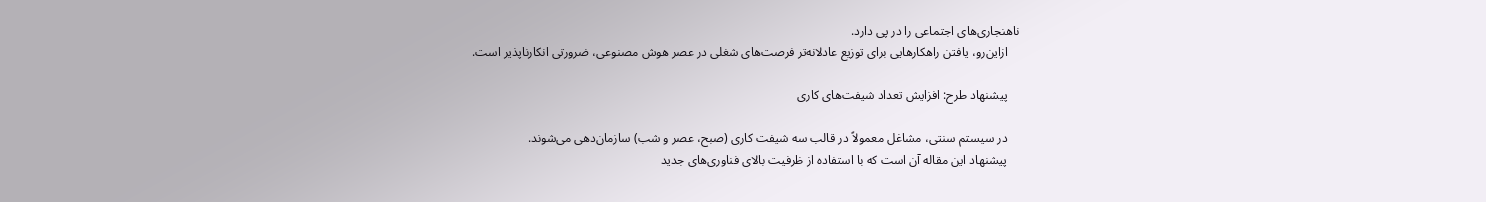ناهنجاری‌های اجتماعی را در پی دارد.
    ازاین‌رو، یافتن راهکارهایی برای توزیع عادلانه‌تر فرصت‌های شغلی در عصر هوش مصنوعی، ضرورتی انکارناپذیر است.

    پیشنهاد طرح: افزایش تعداد شیفت‌های کاری

    در سیستم سنتی، مشاغل معمولاً در قالب سه شیفت کاری (صبح، عصر و شب) سازمان‌دهی می‌شوند.
    پیشنهاد این مقاله آن است که با استفاده از ظرفیت بالای فناوری‌های جدید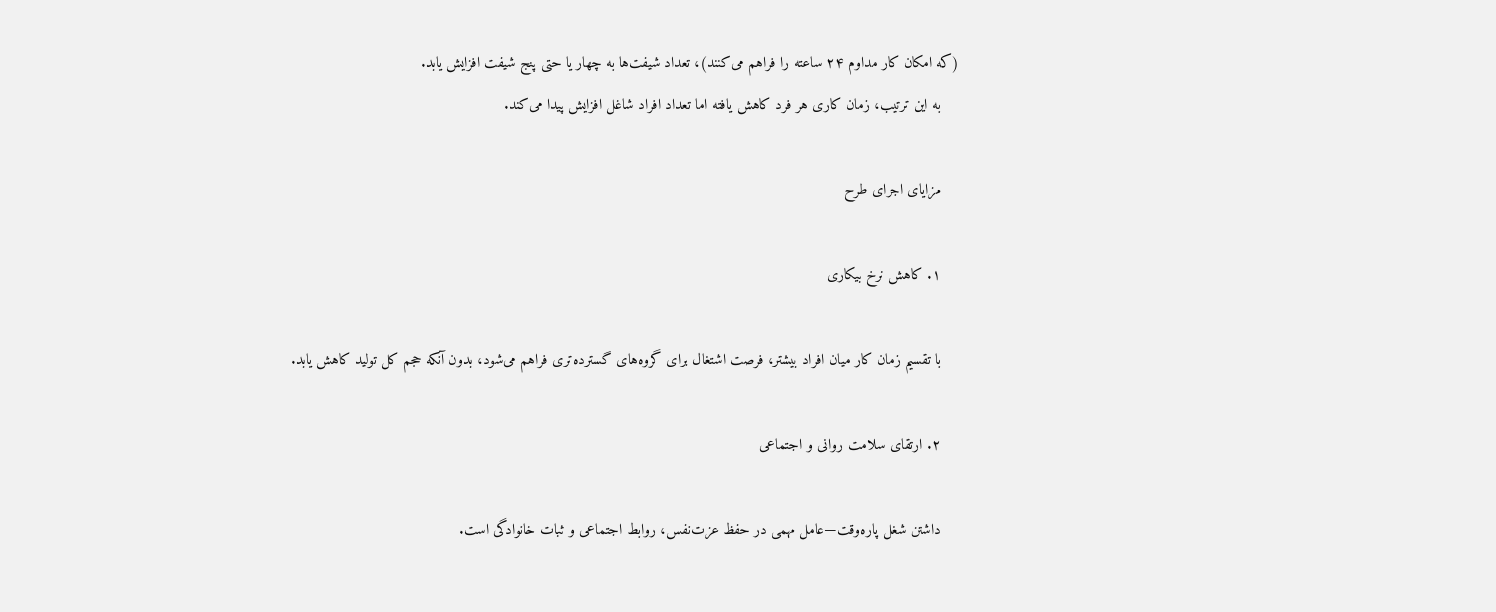(که امکان کار مداوم ۲۴ ساعته را فراهم می‌کنند)، تعداد شیفت‌ها به چهار یا حتی پنج شیفت افزایش یابد.
    به این ترتیب، زمان کاری هر فرد کاهش یافته اما تعداد افراد شاغل افزایش پیدا می‌کند.

    مزایای اجرای طرح

    ۱. کاهش نرخ بیکاری

    با تقسیم زمان کار میان افراد بیشتر، فرصت اشتغال برای گروه‌های گسترده‌تری فراهم می‌شود، بدون آنکه حجم کل تولید کاهش یابد.

    ۲. ارتقای سلامت روانی و اجتماعی

    داشتن شغل پاره‌وقت—عامل مهمی در حفظ عزت‌نفس، روابط اجتماعی و ثبات خانوادگی است.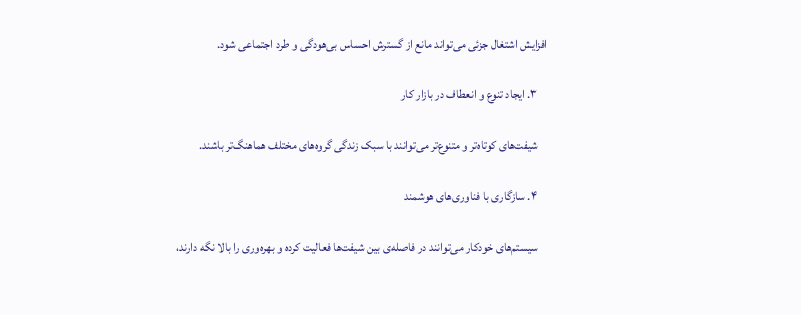افزایش اشتغال جزئی می‌تواند مانع از گسترش احساس بی‌هودگی و طرد اجتماعی شود.

    ۳. ایجاد تنوع و انعطاف در بازار کار

    شیفت‌های کوتاه‌تر و متنوع‌تر می‌توانند با سبک زندگی گروه‌های مختلف هماهنگ‌تر باشند.

    ۴. سازگاری با فناوری‌های هوشمند

    سیستم‌های خودکار می‌توانند در فاصله‌ی بین شیفت‌ها فعالیت کرده و بهره‌وری را بالا نگه دارند،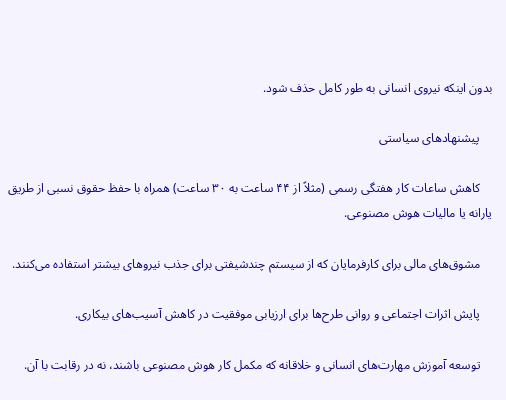بدون اینکه نیروی انسانی به طور کامل حذف شود.

    پیشنهادهای سیاستی

    کاهش ساعات کار هفتگی رسمی (مثلاً از ۴۴ ساعت به ۳۰ ساعت) همراه با حفظ حقوق نسبی از طریق یارانه یا مالیات هوش مصنوعی.

    مشوق‌های مالی برای کارفرمایان که از سیستم چندشیفتی برای جذب نیروهای بیشتر استفاده می‌کنند.

    پایش اثرات اجتماعی و روانی طرح‌ها برای ارزیابی موفقیت در کاهش آسیب‌های بیکاری.

    توسعه آموزش مهارت‌های انسانی و خلاقانه که مکمل کار هوش مصنوعی باشند، نه در رقابت با آن.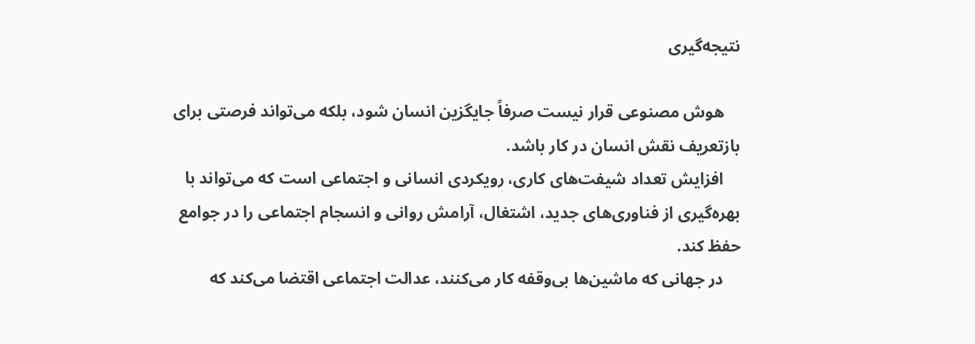نتیجه‌گیری

    هوش مصنوعی قرار نیست صرفاً جایگزین انسان شود، بلکه می‌تواند فرصتی برای بازتعریف نقش انسان در کار باشد.
    افزایش تعداد شیفت‌های کاری، رویکردی انسانی و اجتماعی است که می‌تواند با بهره‌گیری از فناوری‌های جدید، اشتغال، آرامش روانی و انسجام اجتماعی را در جوامع حفظ کند.
    در جهانی که ماشین‌ها بی‌وقفه کار می‌کنند، عدالت اجتماعی اقتضا می‌کند که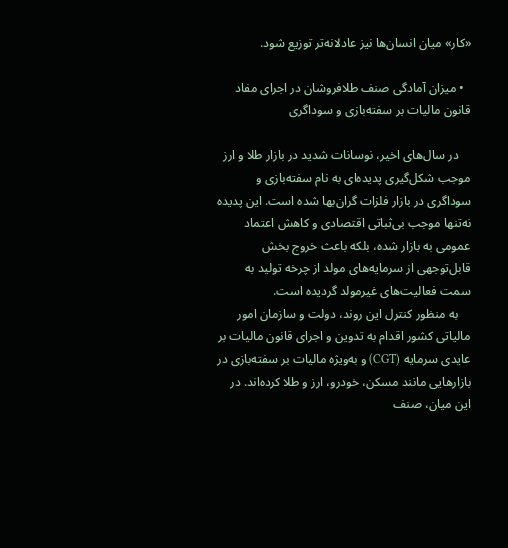«کار» میان انسان‌ها نیز عادلانه‌تر توزیع شود.

  • میزان آمادگی صنف طلافروشان در اجرای مفاد قانون مالیات بر سفته‌بازی و سوداگری

    در سال‌های اخیر، نوسانات شدید در بازار طلا و ارز موجب شکل‌گیری پدیده‌ای به نام سفته‌بازی و سوداگری در بازار فلزات گران‌بها شده است. این پدیده نه‌تنها موجب بی‌ثباتی اقتصادی و کاهش اعتماد عمومی به بازار شده، بلکه باعث خروج بخش قابل‌توجهی از سرمایه‌های مولد از چرخه تولید به سمت فعالیت‌های غیرمولد گردیده است.
    به منظور کنترل این روند، دولت و سازمان امور مالیاتی کشور اقدام به تدوین و اجرای قانون مالیات بر عایدی سرمایه (CGT) و به‌ویژه مالیات بر سفته‌بازی در بازارهایی مانند مسکن، خودرو، ارز و طلا کرده‌اند. در این میان، صنف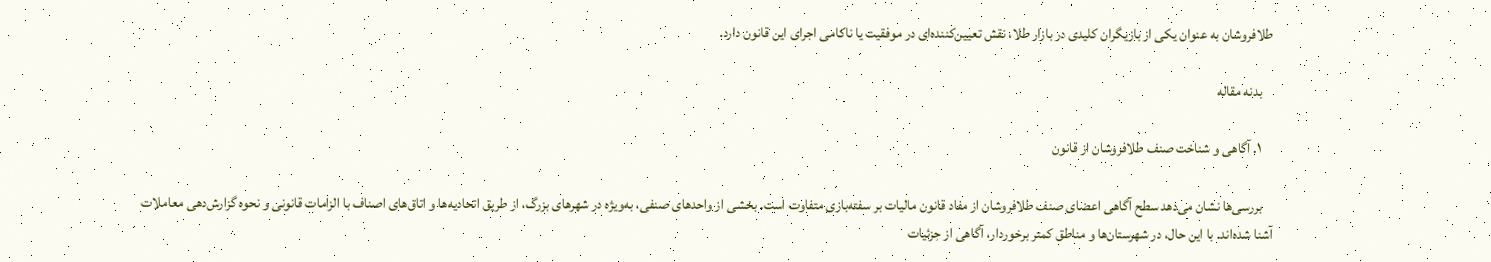طلافروشان به عنوان یکی از بازیگران کلیدی در بازار طلا، نقش تعیین‌کننده‌ای در موفقیت یا ناکامی اجرای این قانون دارد.

    بدنه مقاله

    ۱. آگاهی و شناخت صنف طلافروشان از قانون

    بررسی‌ها نشان می‌دهد سطح آگاهی اعضای صنف طلافروشان از مفاد قانون مالیات بر سفته‌بازی متفاوت است. بخشی از واحدهای صنفی، به‌ویژه در شهرهای بزرگ، از طریق اتحادیه‌ها و اتاق‌های اصناف با الزامات قانونی و نحوه گزارش‌دهی معاملات آشنا شده‌اند. با این حال، در شهرستان‌ها و مناطق کمتر برخوردار، آگاهی از جزئیات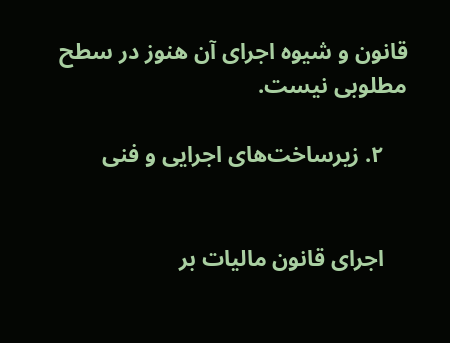قانون و شیوه اجرای آن هنوز در سطح مطلوبی نیست.

    ۲. زیرساخت‌های اجرایی و فنی


    اجرای قانون مالیات بر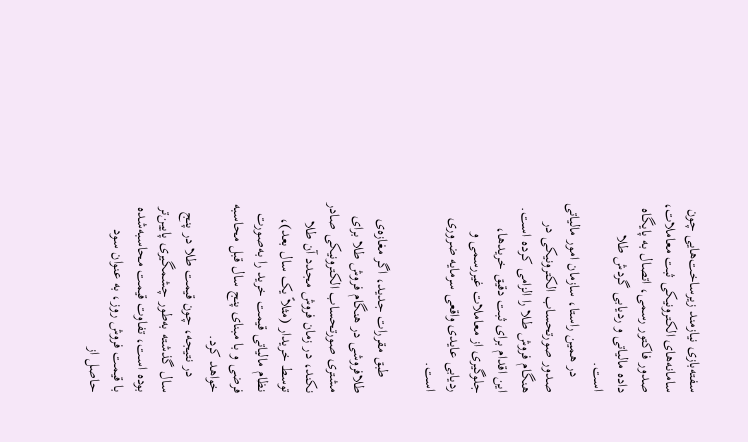سفته‌بازی نیازمند زیرساخت‌هایی چون سامانه‌های الکترونیکی ثبت معاملات، صدور فاکتور رسمی، اتصال به پایگاه داده مالیاتی و ردیابی گردش طلا است.
    در همین راستا، سازمان امور مالیاتی صدور صورتحساب الکترونیکی در هنگام فروش طلا را الزامی کرده است. این اقدام برای ثبت دقیق خریدها، جلوگیری از معاملات غیررسمی و ردیابی عایدی واقعی سرمایه ضروری است.

    طبق مقررات جدید، اگر مغازه‌ی طلافروشی در هنگام فروش طلا برای مشتری صورتحساب الکترونیکی صادر نکند، در زمان فروش مجدد آن طلا توسط خریدار (مثلاً یک سال بعد)، نظام مالیاتی قیمت خرید را به‌صورت فرضی و با مبنای پنج سال قبل محاسبه خواهد کرد.
    در نتیجه، چون قیمت طلا در پنج سال گذشته به‌طور چشمگیری پایین‌تر بوده است، تفاوت قیمت محاسبه‌شده با قیمت فروش روز، به عنوان سود حاصل از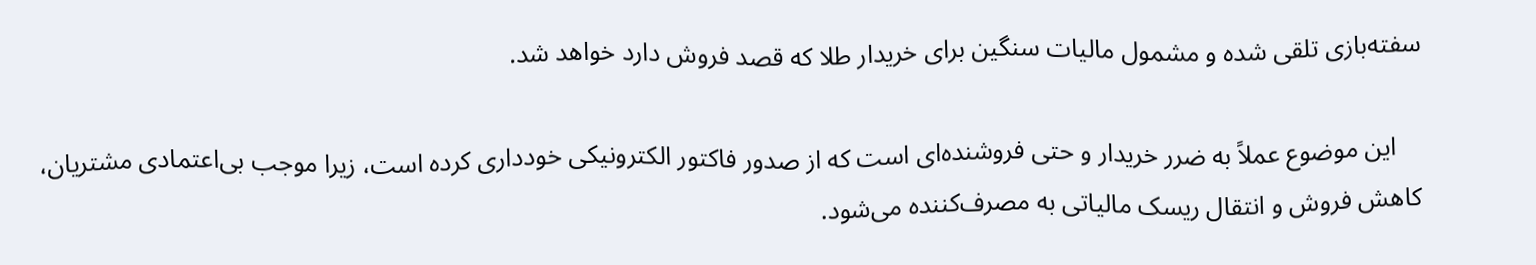سفته‌بازی تلقی شده و مشمول مالیات سنگین برای خریدار طلا که قصد فروش دارد خواهد شد.

    این موضوع عملاً به ضرر خریدار و حتی فروشنده‌ای است که از صدور فاکتور الکترونیکی خودداری کرده است، زیرا موجب بی‌اعتمادی مشتریان، کاهش فروش و انتقال ریسک مالیاتی به مصرف‌کننده می‌شود.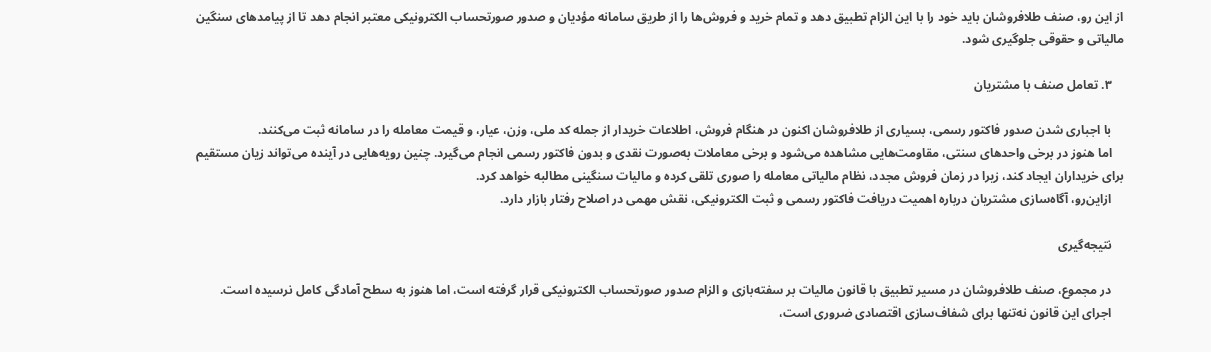از این رو، صنف طلافروشان باید خود را با این الزام تطبیق دهد و تمام خرید و فروش‌ها را از طریق سامانه مؤدیان و صدور صورتحساب الکترونیکی معتبر انجام دهد تا از پیامدهای سنگین مالیاتی و حقوقی جلوگیری شود.

    ۳. تعامل صنف با مشتریان

    با اجباری شدن صدور فاکتور رسمی، بسیاری از طلافروشان اکنون در هنگام فروش، اطلاعات خریدار از جمله کد ملی، وزن، عیار، و قیمت معامله را در سامانه ثبت می‌کنند.
    اما هنوز در برخی واحدهای سنتی، مقاومت‌هایی مشاهده می‌شود و برخی معاملات به‌صورت نقدی و بدون فاکتور رسمی انجام می‌گیرد. چنین رویه‌هایی در آینده می‌تواند زیان مستقیم برای خریداران ایجاد کند، زیرا در زمان فروش مجدد، نظام مالیاتی معامله را صوری تلقی کرده و مالیات سنگینی مطالبه خواهد کرد.
    ازاین‌رو، آگاه‌سازی مشتریان درباره اهمیت دریافت فاکتور رسمی و ثبت الکترونیکی، نقش مهمی در اصلاح رفتار بازار دارد.

    نتیجه‌گیری

    در مجموع، صنف طلافروشان در مسیر تطبیق با قانون مالیات بر سفته‌بازی و الزام صدور صورتحساب الکترونیکی قرار گرفته است، اما هنوز به سطح آمادگی کامل نرسیده است.
    اجرای این قانون نه‌تنها برای شفاف‌سازی اقتصادی ضروری است،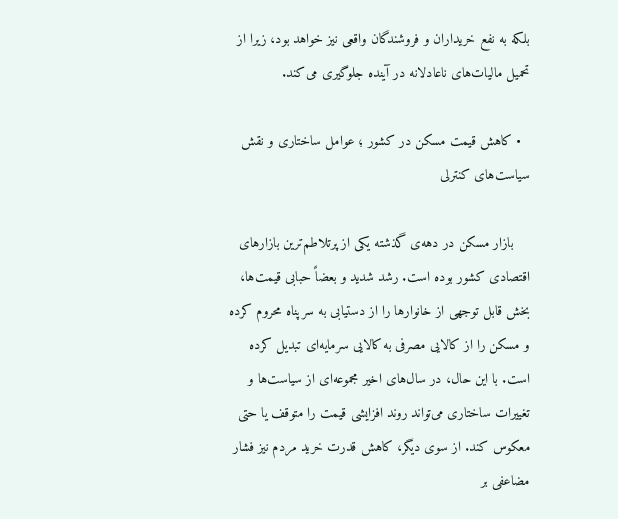بلکه به نفع خریداران و فروشندگان واقعی نیز خواهد بود، زیرا از تحمیل مالیات‌های ناعادلانه در آینده جلوگیری می‌کند.

  • کاهش قیمت مسکن در کشور ؛ عوامل ساختاری و نقش سیاست‌های کنترلی

    بازار مسکن در دهه‌ی گذشته یکی از پرتلاطم‌ترین بازارهای اقتصادی کشور بوده است. رشد شدید و بعضاً حبابی قیمت‌ها، بخش قابل توجهی از خانوارها را از دستیابی به سرپناه محروم کرده و مسکن را از کالایی مصرفی به کالایی سرمایه‌ای تبدیل کرده است. با این حال، در سال‌های اخیر مجموعه‌ای از سیاست‌ها و تغییرات ساختاری می‌تواند روند افزایشی قیمت را متوقف یا حتی معکوس کند. از سوی دیگر، کاهش قدرت خرید مردم نیز فشار مضاعفی بر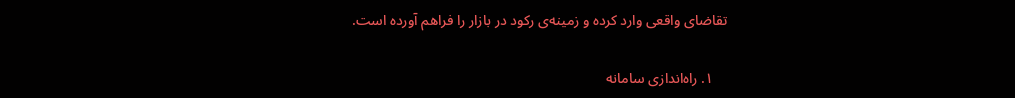تقاضای واقعی وارد کرده و زمینه‌ی رکود در بازار را فراهم آورده است.

    ۱. راه‌اندازی سامانه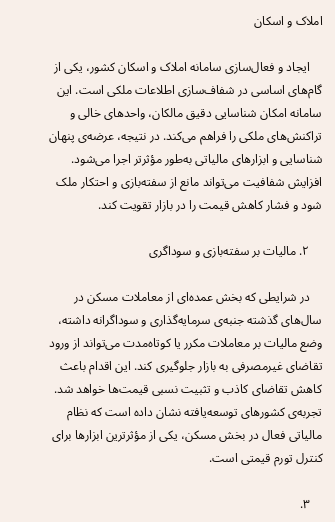املاک و اسکان

    ایجاد و فعال‌سازی سامانه املاک و اسکان کشور، یکی از گام‌های اساسی در شفاف‌سازی اطلاعات ملکی است. این سامانه امکان شناسایی دقیق مالکان، واحدهای خالی و تراکنش‌های ملکی را فراهم می‌کند. در نتیجه، عرضه‌ی پنهان شناسایی و ابزارهای مالیاتی به‌طور مؤثرتر اجرا می‌شود. افزایش شفافیت می‌تواند مانع از سفته‌بازی و احتکار ملک شود و فشار کاهش قیمت را در بازار تقویت کند.

    ۲. مالیات بر سفته‌بازی و سوداگری

    در شرایطی که بخش عمده‌ای از معاملات مسکن در سال‌های گذشته جنبه‌ی سرمایه‌گذاری و سوداگرانه داشته، وضع مالیات بر معاملات مکرر یا کوتاه‌مدت می‌تواند از ورود تقاضای غیرمصرفی به بازار جلوگیری کند. این اقدام باعث کاهش تقاضای کاذب و تثبیت نسبی قیمت‌ها خواهد شد. تجربه‌ی کشورهای توسعه‌یافته نشان داده است که نظام مالیاتی فعال در بخش مسکن، یکی از مؤثرترین ابزارها برای کنترل تورم قیمتی است.

    ۳.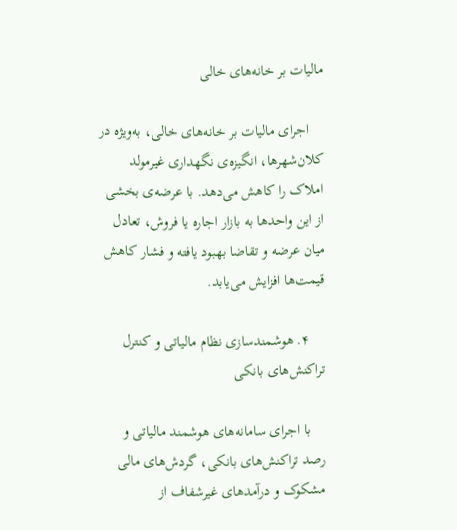مالیات بر خانه‌های خالی

    اجرای مالیات بر خانه‌های خالی، به‌ویژه در کلان‌شهرها، انگیزه‌ی نگهداری غیرمولد املاک را کاهش می‌دهد. با عرضه‌ی بخشی از این واحدها به بازار اجاره یا فروش، تعادل میان عرضه و تقاضا بهبود یافته و فشار کاهش قیمت‌ها افزایش می‌یابد.

    ۴. هوشمندسازی نظام مالیاتی و کنترل تراکنش‌های بانکی

    با اجرای سامانه‌های هوشمند مالیاتی و رصد تراکنش‌های بانکی، گردش‌های مالی مشکوک و درآمدهای غیرشفاف از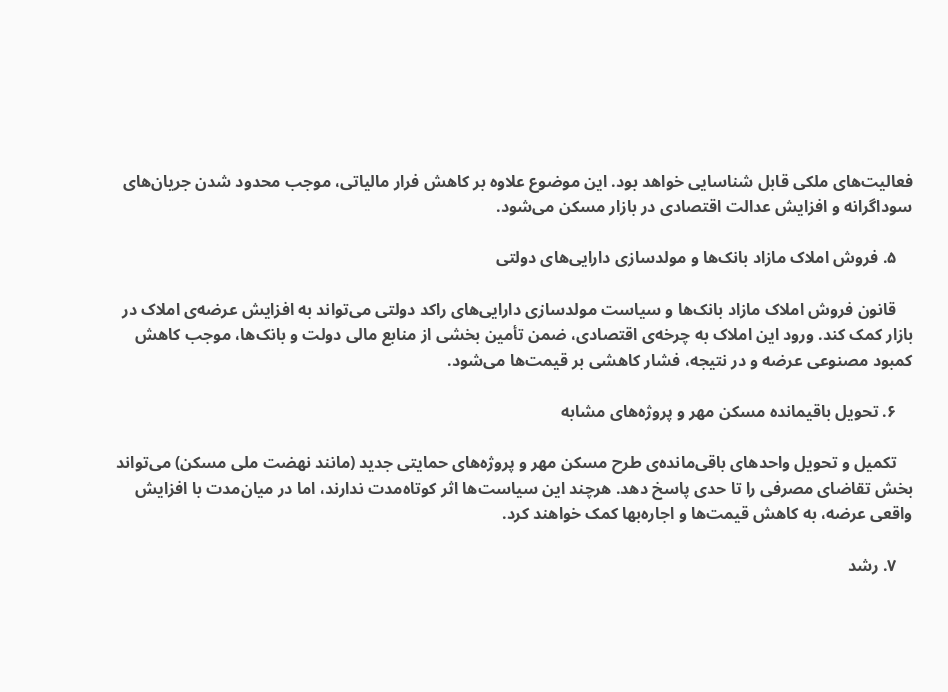فعالیت‌های ملکی قابل شناسایی خواهد بود. این موضوع علاوه بر کاهش فرار مالیاتی، موجب محدود شدن جریان‌های سوداگرانه و افزایش عدالت اقتصادی در بازار مسکن می‌شود.

    ۵. فروش املاک مازاد بانک‌ها و مولدسازی دارایی‌های دولتی

    قانون فروش املاک مازاد بانک‌ها و سیاست مولدسازی دارایی‌های راکد دولتی می‌تواند به افزایش عرضه‌ی املاک در بازار کمک کند. ورود این املاک به چرخه‌ی اقتصادی، ضمن تأمین بخشی از منابع مالی دولت و بانک‌ها، موجب کاهش کمبود مصنوعی عرضه و در نتیجه، فشار کاهشی بر قیمت‌ها می‌شود.

    ۶. تحویل باقیمانده‌ مسکن مهر و پروژه‌های مشابه

    تکمیل و تحویل واحدهای باقی‌مانده‌ی طرح مسکن مهر و پروژه‌های حمایتی جدید (مانند نهضت ملی مسکن) می‌تواند بخش تقاضای مصرفی را تا حدی پاسخ دهد. هرچند این سیاست‌ها اثر کوتاه‌مدت ندارند، اما در میان‌مدت با افزایش واقعی عرضه، به کاهش قیمت‌ها و اجاره‌بها کمک خواهند کرد.

    ۷. رشد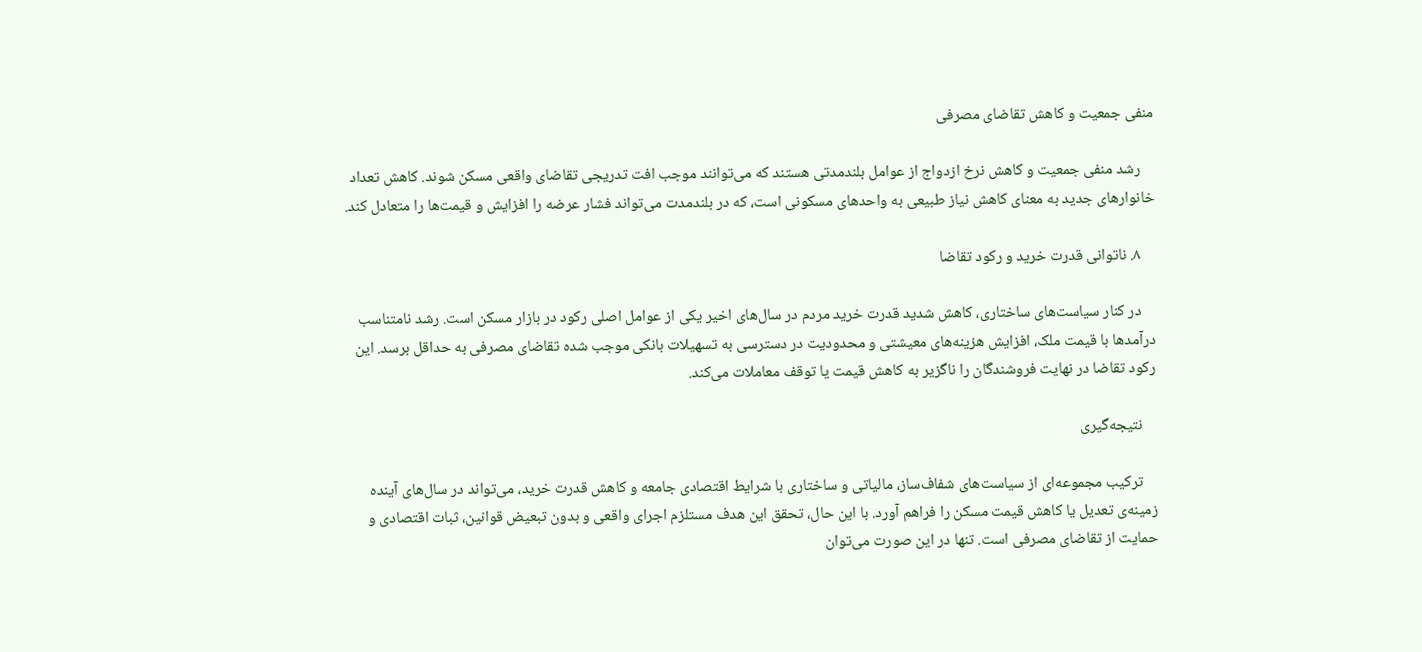منفی جمعیت و کاهش تقاضای مصرفی

    رشد منفی جمعیت و کاهش نرخ ازدواج از عوامل بلندمدتی هستند که می‌توانند موجب افت تدریجی تقاضای واقعی مسکن شوند. کاهش تعداد خانوارهای جدید به معنای کاهش نیاز طبیعی به واحدهای مسکونی است، که در بلندمدت می‌تواند فشار عرضه را افزایش و قیمت‌ها را متعادل کند.

    ۸. ناتوانی قدرت خرید و رکود تقاضا

    در کنار سیاست‌های ساختاری، کاهش شدید قدرت خرید مردم در سال‌های اخیر یکی از عوامل اصلی رکود در بازار مسکن است. رشد نامتناسب درآمدها با قیمت ملک، افزایش هزینه‌های معیشتی و محدودیت در دسترسی به تسهیلات بانکی موجب شده تقاضای مصرفی به حداقل برسد. این رکود تقاضا در نهایت فروشندگان را ناگزیر به کاهش قیمت یا توقف معاملات می‌کند.

    نتیجه‌گیری

    ترکیب مجموعه‌ای از سیاست‌های شفاف‌ساز، مالیاتی و ساختاری با شرایط اقتصادی جامعه و کاهش قدرت خرید، می‌تواند در سال‌های آینده زمینه‌ی تعدیل یا کاهش قیمت مسکن را فراهم آورد. با این حال، تحقق این هدف مستلزم اجرای واقعی و بدون تبعیض قوانین، ثبات اقتصادی و حمایت از تقاضای مصرفی است. تنها در این صورت می‌توان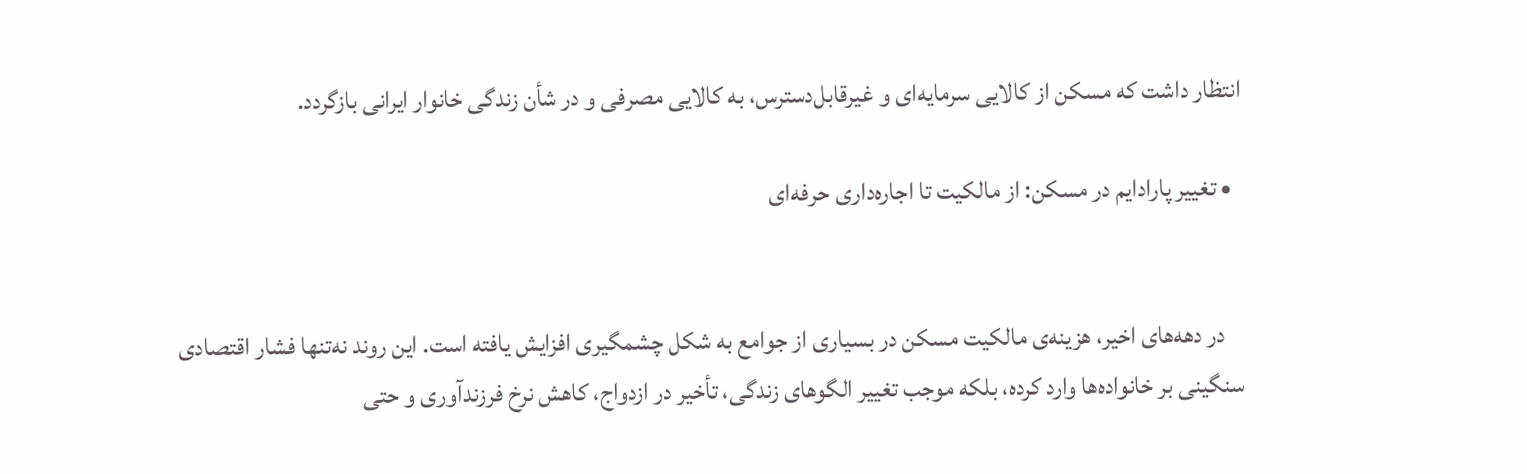انتظار داشت که مسکن از کالایی سرمایه‌ای و غیرقابل‌دسترس، به کالایی مصرفی و در شأن زندگی خانوار ایرانی بازگردد.

  • تغییر پارادایم در مسکن: از مالکیت تا اجاره‌داری حرفه‌ای


    در دهه‌های اخیر، هزینه‌ی مالکیت مسکن در بسیاری از جوامع به شکل چشمگیری افزایش یافته است. این روند نه‌تنها فشار اقتصادی سنگینی بر خانواده‌ها وارد کرده، بلکه موجب تغییر الگوهای زندگی، تأخیر در ازدواج، کاهش نرخ فرزندآوری و حتی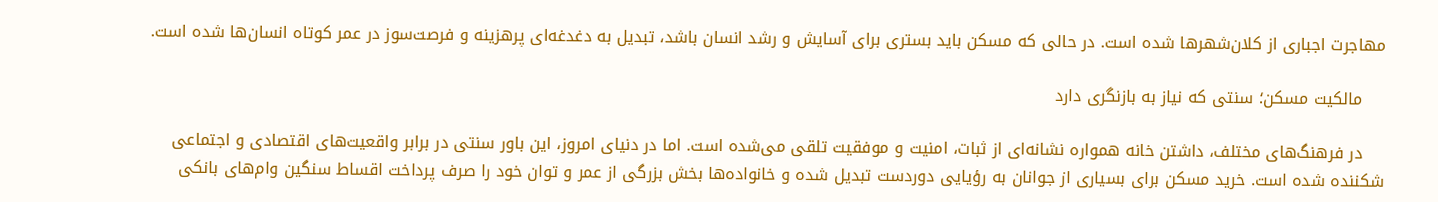مهاجرت اجباری از کلان‌شهرها شده است. در حالی که مسکن باید بستری برای آسایش و رشد انسان باشد، تبدیل به دغدغه‌ای پرهزینه و فرصت‌سوز در عمر کوتاه انسان‌ها شده است.

    مالکیت مسکن؛ سنتی که نیاز به بازنگری دارد

    در فرهنگ‌های مختلف، داشتن خانه همواره نشانه‌ای از ثبات، امنیت و موفقیت تلقی می‌شده است. اما در دنیای امروز، این باور سنتی در برابر واقعیت‌های اقتصادی و اجتماعی شکننده شده است. خرید مسکن برای بسیاری از جوانان به رؤیایی دوردست تبدیل شده و خانواده‌ها بخش بزرگی از عمر و توان خود را صرف پرداخت اقساط سنگین وام‌های بانکی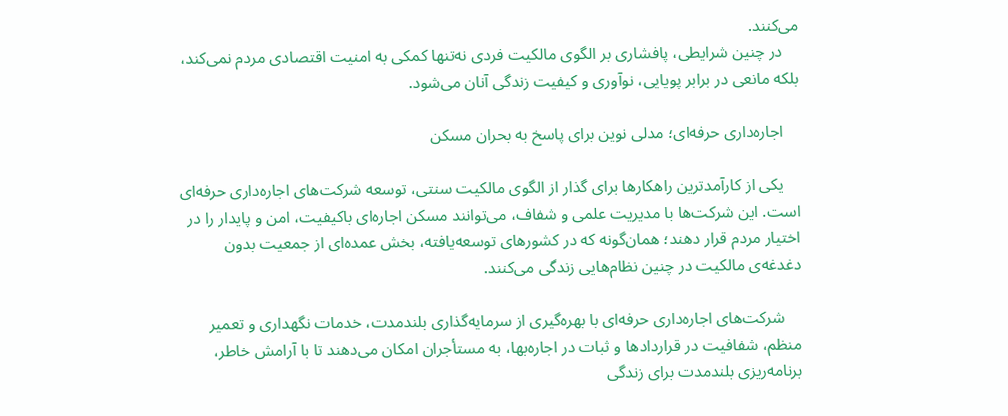می‌کنند.
    در چنین شرایطی، پافشاری بر الگوی مالکیت فردی نه‌تنها کمکی به امنیت اقتصادی مردم نمی‌کند، بلکه مانعی در برابر پویایی، نوآوری و کیفیت زندگی آنان می‌شود.

    اجاره‌داری حرفه‌ای؛ مدلی نوین برای پاسخ به بحران مسکن

    یکی از کارآمدترین راهکارها برای گذار از الگوی مالکیت سنتی، توسعه شرکت‌های اجاره‌داری حرفه‌ای است. این شرکت‌ها با مدیریت علمی و شفاف، می‌توانند مسکن اجاره‌ای باکیفیت، امن و پایدار را در اختیار مردم قرار دهند؛ همان‌گونه که در کشورهای توسعه‌یافته، بخش عمده‌ای از جمعیت بدون دغدغه‌ی مالکیت در چنین نظام‌هایی زندگی می‌کنند.

    شرکت‌های اجاره‌داری حرفه‌ای با بهره‌گیری از سرمایه‌گذاری بلندمدت، خدمات نگهداری و تعمیر منظم، شفافیت در قراردادها و ثبات در اجاره‌بها، به مستأجران امکان می‌دهند تا با آرامش خاطر، برنامه‌ریزی بلندمدت برای زندگی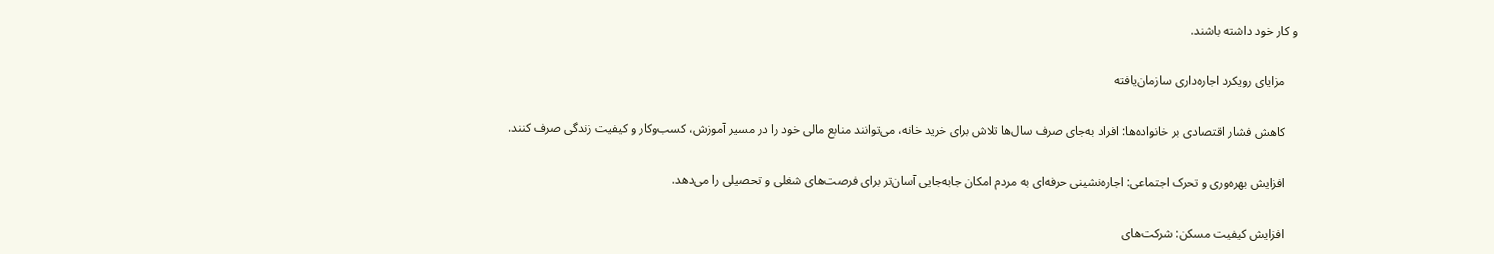و کار خود داشته باشند.

    مزایای رویکرد اجاره‌داری سازمان‌یافته

    کاهش فشار اقتصادی بر خانواده‌ها: افراد به‌جای صرف سال‌ها تلاش برای خرید خانه، می‌توانند منابع مالی خود را در مسیر آموزش، کسب‌وکار و کیفیت زندگی صرف کنند.

    افزایش بهره‌وری و تحرک اجتماعی: اجاره‌نشینی حرفه‌ای به مردم امکان جابه‌جایی آسان‌تر برای فرصت‌های شغلی و تحصیلی را می‌دهد.

    افزایش کیفیت مسکن: شرکت‌های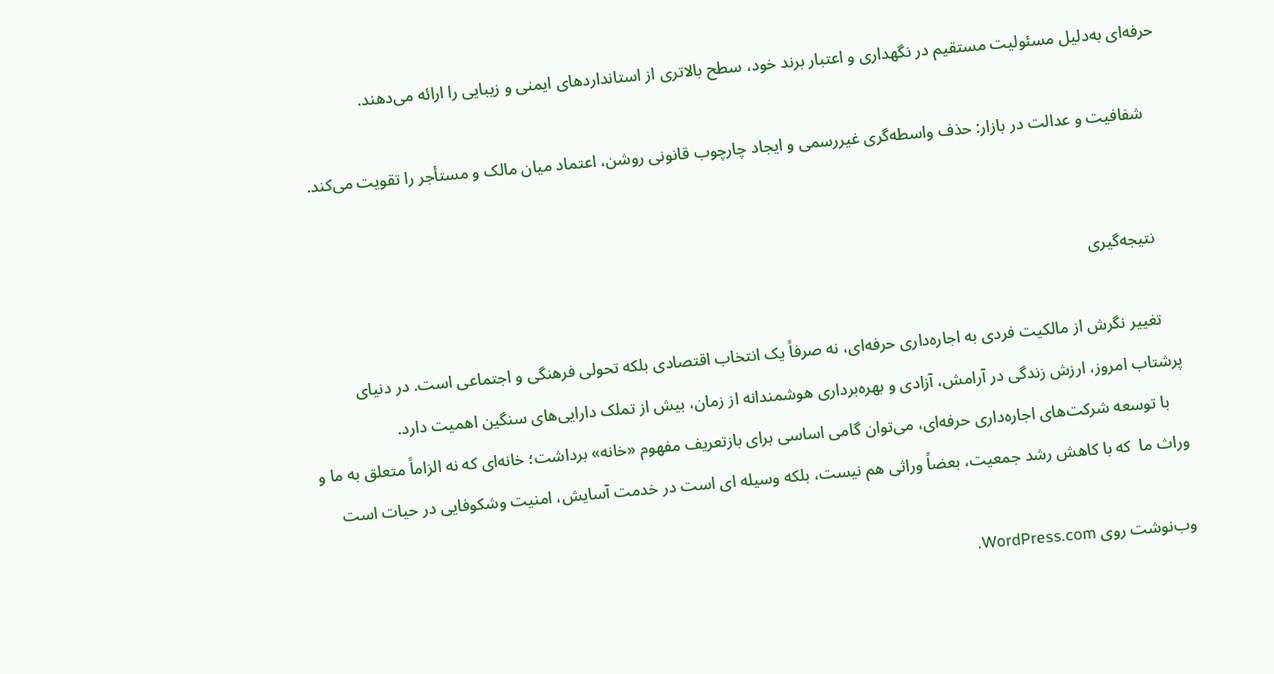حرفه‌ای به‌دلیل مسئولیت مستقیم در نگهداری و اعتبار برند خود، سطح بالاتری از استانداردهای ایمنی و زیبایی را ارائه می‌دهند.

    شفافیت و عدالت در بازار: حذف واسطه‌گری غیررسمی و ایجاد چارچوب قانونی روشن، اعتماد میان مالک و مستأجر را تقویت می‌کند.


    نتیجه‌گیری

    تغییر نگرش از مالکیت فردی به اجاره‌داری حرفه‌ای، نه صرفاً یک انتخاب اقتصادی بلکه تحولی فرهنگی و اجتماعی است. در دنیای پرشتاب امروز، ارزش زندگی در آرامش، آزادی و بهره‌برداری هوشمندانه از زمان، بیش از تملک دارایی‌های سنگین اهمیت دارد.
    با توسعه شرکت‌های اجاره‌داری حرفه‌ای، می‌توان گامی اساسی برای بازتعریف مفهوم «خانه» برداشت؛ خانه‌ای که نه الزاماً متعلق به ما و وراث ما  که با کاهش رشد جمعیت، بعضاً وراثی هم نیست، بلکه وسیله ای است در خدمت آسایش، امنیت وشکوفایی در حیات است

وب‌نوشت روی WordPress.com.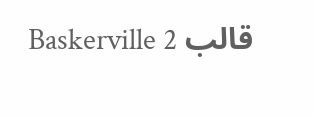قالب Baskerville 2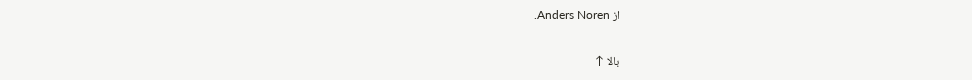از Anders Noren.

بالا ↑